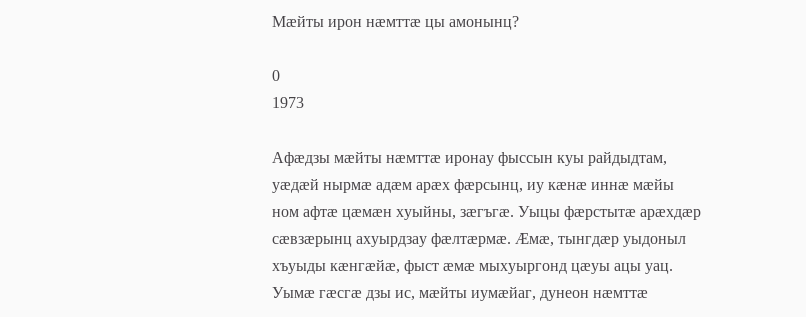Мæйты ирон нæмттæ цы амонынц?

0
1973

Афæдзы мæйты нæмттæ иронау фыссын куы райдыдтам, уæдæй нырмæ адæм арæх фæрсынц, иу кæнæ иннæ мæйы ном афтæ цæмæн хуыйны, зæгъгæ. Уыцы фæрстытæ арæхдæр сæвзæрынц ахуырдзау фæлтæрмæ. Æмæ, тынгдæр уыдоныл хъуыды кæнгæйæ, фыст æмæ мыхуыргонд цæуы ацы уац. Уымæ гæсгæ дзы ис, мæйты иумæйаг, дунеон нæмттæ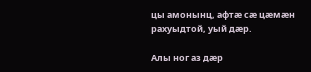цы амонынц, афтæ сæ цæмæн рахуыдтой, уый дæр.

Алы ног аз дæр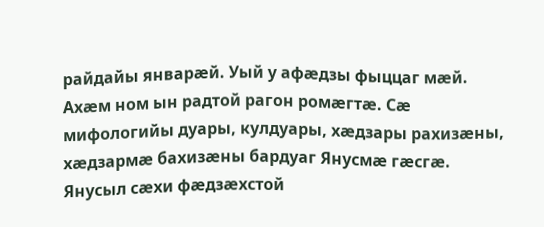райдайы январæй. Уый у афæдзы фыццаг мæй. Ахæм ном ын радтой рагон ромæгтæ. Сæ мифологийы дуары, кулдуары, хæдзары рахизæны, хæдзармæ бахизæны бардуаг Янусмæ гæсгæ. Янусыл сæхи фæдзæхстой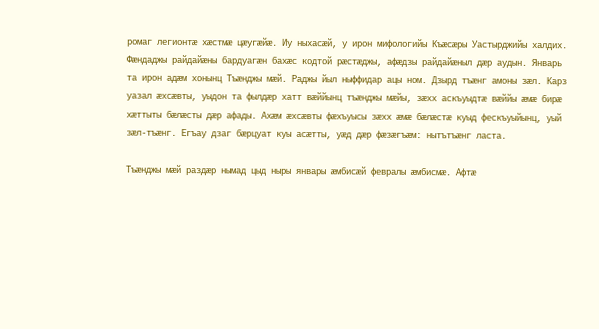ромаг легионтæ хæстмæ цæугæйæ. Иу ныхасæй, у ирон мифологийы Къæсæры Уастырджийы халдих. Фæндаджы райдайæны бардуагæн бахæс кодтой рæстæджы, афæдзы райдайæныл дæр аудын. Январь та ирон адæм хонынц Тъæнджы мæй. Раджы йыл ныффидар ацы ном. Дзырд тъæнг амоны зæл. Карз уазал æхсæвты, уыдон та фылдæр хатт вæййынц тъæнджы мæйы, зæхх аскъуыдтæ вæййы æмæ бирæ хæттыты бæлæсты дæр афады. Ахæм æхсæвты фæхъуысы зæхх æмæ бæлæстæ куыд фескъуыйынц, уый зæл-тъæнг. Егъау дзаг бæрцуат куы асæтты, уæд дæр фæзæгъæм: нытътъæнг ласта.

Тъæнджы мæй раздæр нымад цыд ныры январы æмбисæй февралы æмбисмæ. Афтæ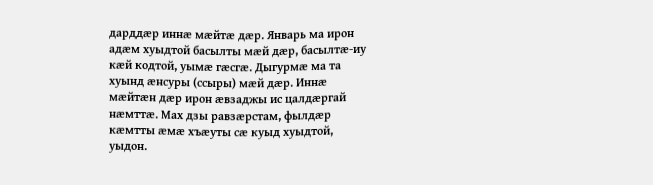дарддæр иннæ мæйтæ дæр. Январь ма ирон адæм хуыдтой басылты мæй дæр, басылтæ-иу кæй кодтой, уымæ гæсгæ. Дыгурмæ ма та хуынд æнсуры (ссыры) мæй дæр. Иннæ мæйтæн дæр ирон æвзаджы ис цалдæргай нæмттæ. Мах дзы равзæрстам, фылдæр кæмтты æмæ хъæуты сæ куыд хуыдтой, уыдон.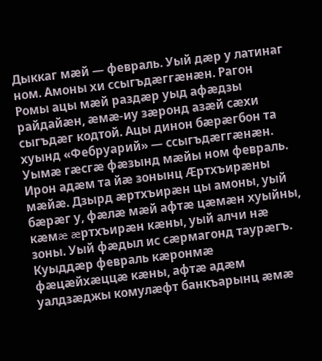Дыккаг мæй — февраль. Уый дæр у латинаг ном. Амоны хи ссыгъдæггæнæн. Рагон Ромы ацы мæй раздæр уыд афæдзы райдайæн, æмæ-иу зæронд азæй сæхи сыгъдæг кодтой. Ацы динон бæрæгбон та хуынд «Фебруарий» — ссыгъдæггæнæн. Уымæ гæсгæ фæзынд мæйы ном февраль. Ирон адæм та йæ зонынц Æртхъирæны мæйæ. Дзырд æртхъирæн цы амоны, уый бæрæг у, фæлæ мæй афтæ цæмæн хуыйны, кæмæ æртхъирæн кæны, уый алчи нæ зоны. Уый фæдыл ис сæрмагонд таурæгъ. Куыддæр февраль кæронмæ фæцæйхæццæ кæны, афтæ адæм уалдзæджы комулæфт банкъарынц æмæ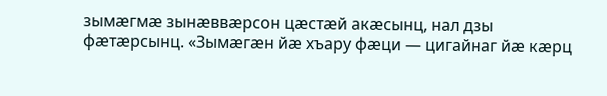зымæгмæ зынæввæрсон цæстæй акæсынц, нал дзы фæтæрсынц. «Зымæгæн йæ хъару фæци — цигайнаг йæ кæрц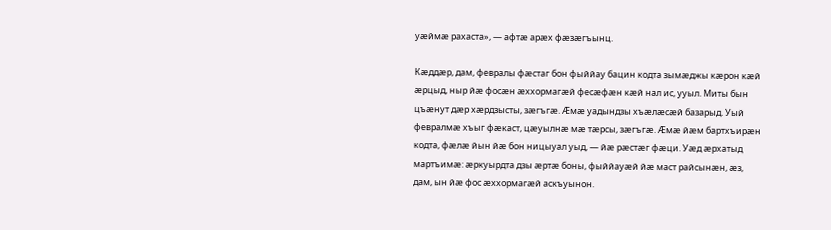уæймæ рахаста», — афтæ арæх фæзæгъынц.

Кæддæр, дам, февралы фæстаг бон фыййау бацин кодта зымæджы кæрон кæй æрцыд, ныр йæ фосæн æххормагæй фесæфæн кæй нал ис, ууыл. Миты бын цъæнут дæр хæрдзысты, зæгъгæ. Æмæ уадындзы хъæлæсæй базарыд. Уый февралмæ хъыг фæкаст, цæуылнæ мæ тæрсы, зæгъгæ. Æмæ йæм бартхъирæн кодта, фæлæ йын йæ бон ницыуал уыд, — йæ рæстæг фæци. Уæд æрхатыд мартъимæ: æркуырдта дзы æртæ боны, фыййауæй йæ маст райсынæн, æз, дам, ын йæ фос æххормагæй аскъуынон.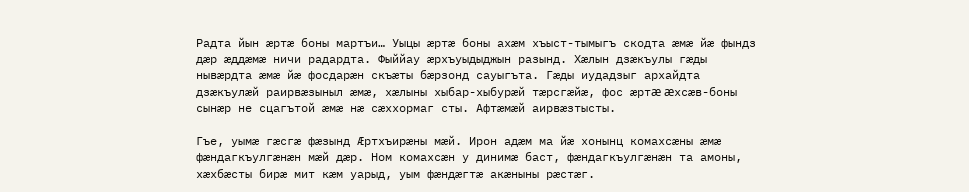Радта йын æртæ боны мартъи… Уыцы æртæ боны ахæм хъыст-тымыгъ скодта æмæ йæ фындз дæр æддæмæ ничи радардта. Фыййау æрхъуыдыджын разынд. Хæлын дзæкъулы гæды нывæрдта æмæ йæ фосдарæн скъæты бæрзонд сауыгъта. Гæды иудадзыг архайдта дзæкъулæй раирвæзыныл æмæ, хæлыны хыбар-хыбурæй тæрсгæйæ, фос æртæ æхсæв-боны сынæр не сцагътой æмæ нæ сæххормаг сты. Афтæмæй аирвæзтысты.

Гъе, уымæ гæсгæ фæзынд Æртхъирæны мæй. Ирон адæм ма йæ хонынц комахсæны æмæ фæндагкъулгæнæн мæй дæр. Ном комахсæн у динимæ баст, фæндагкъулгæнæн та амоны, хæхбæсты бирæ мит кæм уарыд, уым фæндæгтæ акæныны рæстæг.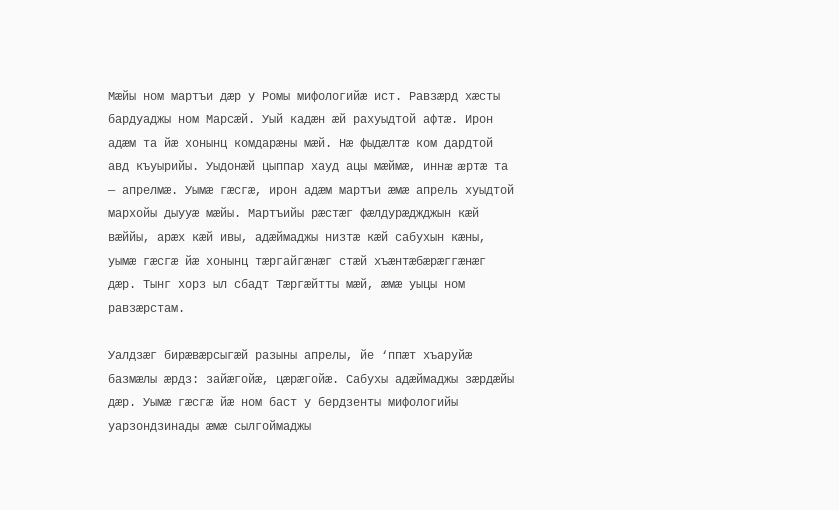Мæйы ном мартъи дæр у Ромы мифологийæ ист. Равзæрд хæсты бардуаджы ном Марсæй. Уый кадæн æй рахуыдтой афтæ. Ирон адæм та йæ хонынц комдарæны мæй. Нæ фыдæлтæ ком дардтой авд къуырийы. Уыдонæй цыппар хауд ацы мæймæ, иннæ æртæ та — апрелмæ. Уымæ гæсгæ, ирон адæм мартъи æмæ апрель хуыдтой мархойы дыууæ мæйы. Мартъийы рæстæг фæлдурæджджын кæй вæййы, арæх кæй ивы, адæймаджы низтæ кæй сабухын кæны, уымæ гæсгæ йæ хонынц тæргайгæнæг стæй хъæнтæбæрæггæнæг дæр. Тынг хорз ыл сбадт Тæргæйтты мæй, æмæ уыцы ном равзæрстам.

Уалдзæг бирæвæрсыгæй разыны апрелы, йе ‘ппæт хъаруйæ базмæлы æрдз: зайæгойæ, цæрæгойæ. Сабухы адæймаджы зæрдæйы дæр. Уымæ гæсгæ йæ ном баст у бердзенты мифологийы уарзондзинады æмæ сылгоймаджы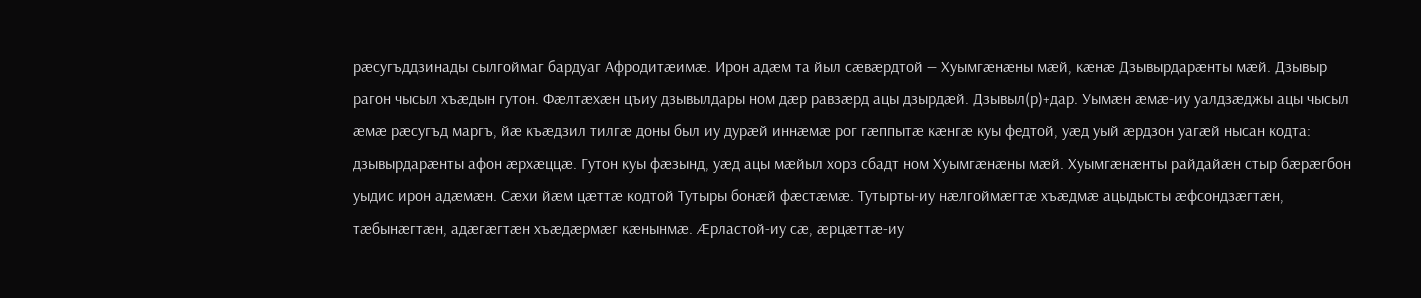рæсугъддзинады сылгоймаг бардуаг Афродитæимæ. Ирон адæм та йыл сæвæрдтой — Хуымгæнæны мæй, кæнæ Дзывырдарæнты мæй. Дзывыр рагон чысыл хъæдын гутон. Фæлтæхæн цъиу дзывылдары ном дæр равзæрд ацы дзырдæй. Дзывыл(р)+дар. Уымæн æмæ-иу уалдзæджы ацы чысыл æмæ рæсугъд маргъ, йæ къæдзил тилгæ доны был иу дурæй иннæмæ рог гæппытæ кæнгæ куы федтой, уæд уый æрдзон уагæй нысан кодта: дзывырдарæнты афон æрхæццæ. Гутон куы фæзынд, уæд ацы мæйыл хорз сбадт ном Хуымгæнæны мæй. Хуымгæнæнты райдайæн стыр бæрæгбон уыдис ирон адæмæн. Сæхи йæм цæттæ кодтой Тутыры бонæй фæстæмæ. Тутырты-иу нæлгоймæгтæ хъæдмæ ацыдысты æфсондзæгтæн, тæбынæгтæн, адæгæгтæн хъæдæрмæг кæнынмæ. Æрластой-иу сæ, æрцæттæ-иу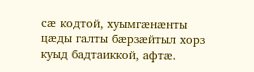сæ кодтой, хуымгæнæнты цæды галты бæрзæйтыл хорз куыд бадтаиккой, афтæ.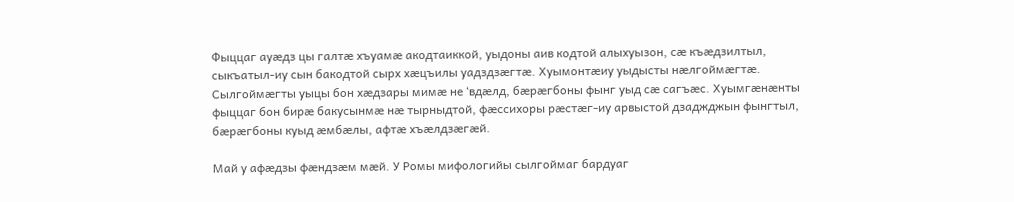Фыццаг ауæдз цы галтæ хъуамæ акодтаиккой, уыдоны аив кодтой алыхуызон, сæ къæдзилтыл, сыкъатыл-иу сын бакодтой сырх хæцъилы уадздзæгтæ. Хуымонтæиу уыдысты нæлгоймæгтæ. Сылгоймæгты уыцы бон хæдзары мимæ не ‘вдæлд, бæрæгбоны фынг уыд сæ сагъæс. Хуымгæнæнты фыццаг бон бирæ бакусынмæ нæ тырныдтой, фæссихоры рæстæг-иу арвыстой дзаджджын фынгтыл, бæрæгбоны куыд æмбæлы, афтæ хъæлдзæгæй.

Май у афæдзы фæндзæм мæй. У Ромы мифологийы сылгоймаг бардуаг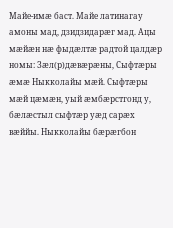Майе-имæ баст. Майе латинагау амоны мад, дзидзидарæг мад. Ацы мæйæн нæ фыдæлтæ радтой цалдæр номы: Зæл(р)дæвæрæны, Сыфтæры æмæ Ныкколайы мæй. Сыфтæры мæй цæмæн, уый æмбæрстгонд у, бæлæстыл сыфтæр уæд сарæх вæййы. Ныкколайы бæрæгбон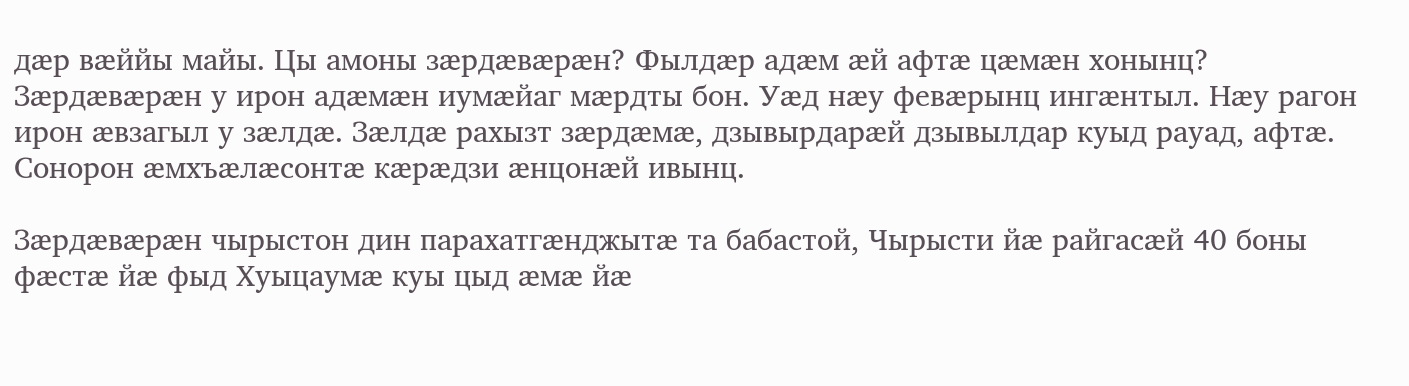дæр вæййы майы. Цы амоны зæрдæвæрæн? Фылдæр адæм æй афтæ цæмæн хонынц? Зæрдæвæрæн у ирон адæмæн иумæйаг мæрдты бон. Уæд нæу февæрынц ингæнтыл. Нæу рагон ирон æвзагыл у зæлдæ. Зæлдæ рахызт зæрдæмæ, дзывырдарæй дзывылдар куыд рауад, афтæ. Сонорон æмхъæлæсонтæ кæрæдзи æнцонæй ивынц.

Зæрдæвæрæн чырыстон дин парахатгæнджытæ та бабастой, Чырысти йæ райгасæй 40 боны фæстæ йæ фыд Хуыцаумæ куы цыд æмæ йæ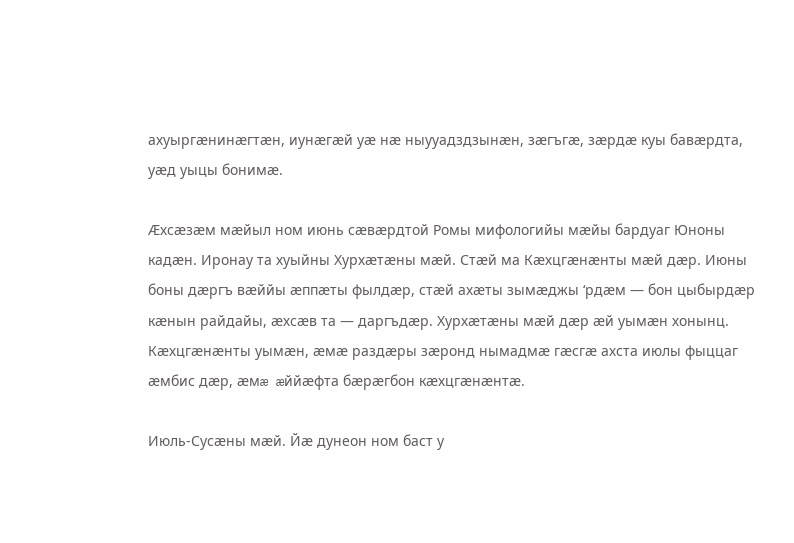ахуыргæнинæгтæн, иунæгæй уæ нæ ныууадздзынæн, зæгъгæ, зæрдæ куы бавæрдта, уæд уыцы бонимæ.

Æхсæзæм мæйыл ном июнь сæвæрдтой Ромы мифологийы мæйы бардуаг Юноны кадæн. Иронау та хуыйны Хурхæтæны мæй. Стæй ма Кæхцгæнæнты мæй дæр. Июны боны дæргъ вæййы æппæты фылдæр, стæй ахæты зымæджы ‘рдæм — бон цыбырдæр кæнын райдайы, æхсæв та — даргъдæр. Хурхæтæны мæй дæр æй уымæн хонынц. Кæхцгæнæнты уымæн, æмæ раздæры зæронд нымадмæ гæсгæ ахста июлы фыццаг æмбис дæр, æмæ æййæфта бæрæгбон кæхцгæнæнтæ.

Июль-Сусæны мæй. Йæ дунеон ном баст у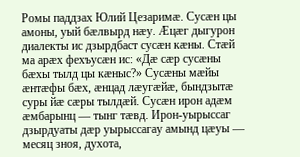Ромы паддзах Юлий Цезаримæ. Сусæн цы амоны, уый бæлвырд нæу. Æцæг дыгурон диалекты ис дзырдбаст сусæн кæны. Стæй ма арæх фехъусæн ис: «Дæ сæр сусæны бæхы тылд цы кæныс?» Сусæны мæйы æнтæфы бæх, æнцад лæугæйæ, бындзытæ суры йæ сæры тылдæй. Сусæн ирон адæм æмбарынц — тынг тæвд. Ирон-уырыссаг дзырдуаты дæр уырыссагау амынд цæуы — месяц зноя, духота,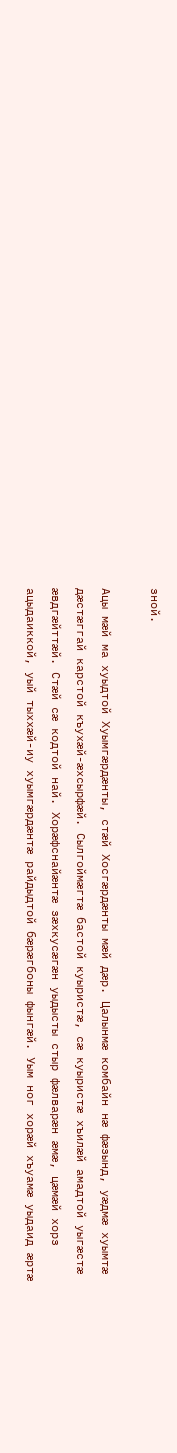зной.

Ацы мæй ма хуыдтой Хуымгæрдæнты, стæй Хосгæрдæнты мæй дæр. Цалынмæ комбайн нæ фæзынд, уæдмæ хуымтæ дæстæггай карстой къухæй-æхсырфæй. Сылгоймæгтæ бастой куыристæ, сæ куыристæ хъилæй амадтой уыгæстæ æвдгæйттæй. Стæй сæ кодтой най. Хорæфснайæнтæ зæхкусæгæн уыдысты стыр фæлварæн æмæ, цæмæй хорз ацыдаиккой, уый тыххæй-иу хуымгæрдæнтæ райдыдтой бæрæгбоны фынгæй. Уым ног хорæй хъуамæ уыдаид æртæ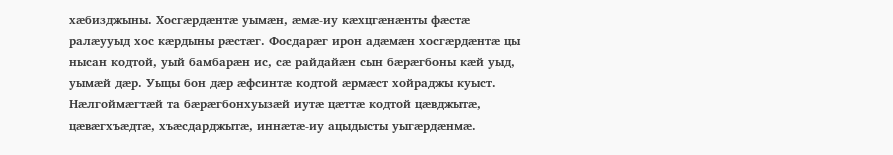хæбизджыны. Хосгæрдæнтæ уымæн, æмæ-иу кæхцгæнæнты фæстæ ралæууыд хос кæрдыны рæстæг. Фосдарæг ирон адæмæн хосгæрдæнтæ цы нысан кодтой, уый бамбарæн ис, сæ райдайæн сын бæрæгбоны кæй уыд, уымæй дæр. Уыцы бон дæр æфсинтæ кодтой æрмæст хойраджы куыст. Нæлгоймæгтæй та бæрæгбонхуызæй иутæ цæттæ кодтой цæвджытæ, цæвæгхъæдтæ, хъæсдарджытæ, иннæтæ-иу ацыдысты уыгæрдæнмæ.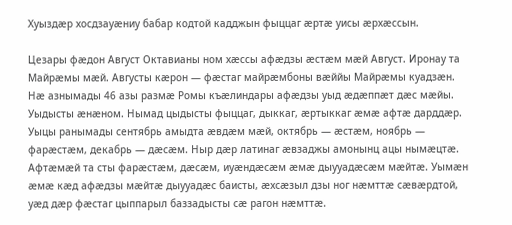Хуыздæр хосдзауæниу бабар кодтой кадджын фыццаг æртæ уисы æрхæссын.

Цезары фæдон Август Октавианы ном хæссы афæдзы æстæм мæй Август. Иронау та Майрæмы мæй. Августы кæрон — фæстаг майрæмбоны вæййы Майрæмы куадзæн. Нæ азнымады 46 азы размæ Ромы къæлиндары афæдзы уыд æдæппæт дæс мæйы. Уыдысты æнæном. Нымад цыдысты фыццаг, дыккаг, æртыккаг æмæ афтæ дарддæр. Уыцы ранымады сентябрь амыдта æвдæм мæй, октябрь — æстæм, ноябрь — фарæстæм, декабрь — дæсæм. Ныр дæр латинаг æвзаджы амонынц ацы нымæцтæ. Афтæмæй та сты фарæстæм, дæсæм, иуæндæсæм æмæ дыууадæсæм мæйтæ. Уымæн æмæ кæд афæдзы мæйтæ дыууадæс баисты, æхсæзыл дзы ног нæмттæ сæвæрдтой, уæд дæр фæстаг цыппарыл баззадысты сæ рагон нæмттæ.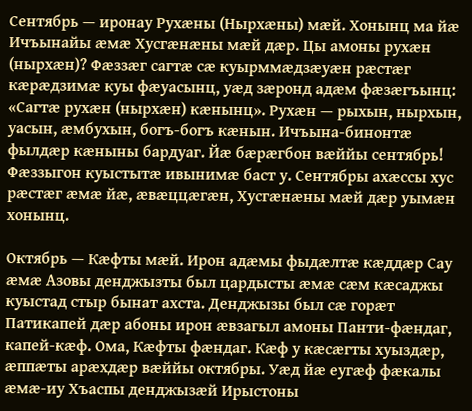Сентябрь — иронау Рухæны (Нырхæны) мæй. Хонынц ма йæ Ичъынайы æмæ Хусгæнæны мæй дæр. Цы амоны рухæн (нырхæн)? Фæззæг сагтæ сæ куырммæдзæуæн рæстæг кæрæдзимæ куы фæуасынц, уæд зæронд адæм фæзæгъынц: «Сагтæ рухæн (нырхæн) кæнынц». Рухæн — рыхын, нырхын, уасын, æмбухын, богъ-богъ кæнын. Ичъына-бинонтæ фылдæр кæныны бардуаг. Йæ бæрæгбон вæййы сентябрь! Фæззыгон куыстытæ ивынимæ баст у. Сентябры ахæссы хус рæстæг æмæ йæ, æвæццæгæн, Хусгæнæны мæй дæр уымæн хонынц.

Октябрь — Кæфты мæй. Ирон адæмы фыдæлтæ кæддæр Сау æмæ Азовы денджызты был цардысты æмæ сæм кæсаджы куыстад стыр бынат ахста. Денджызы был сæ горæт Патикапей дæр абоны ирон æвзагыл амоны Панти-фæндаг, капей-кæф. Ома, Кæфты фæндаг. Кæф у кæсæгты хуыздæр, æппæты арæхдæр вæййы октябры. Уæд йæ еугæф фæкалы æмæ-иу Хъаспы денджызæй Ирыстоны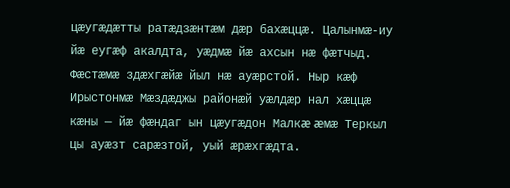цæугæдæтты ратæдзæнтæм дæр бахæццæ. Цалынмæ-иу йæ еугæф акалдта, уæдмæ йæ ахсын нæ фæтчыд. Фæстæмæ здæхгæйæ йыл нæ ауæрстой. Ныр кæф Ирыстонмæ Мæздæджы районæй уæлдæр нал хæццæ кæны — йæ фæндаг ын цæугæдон Малкæ æмæ Теркыл цы ауæзт сарæзтой, уый æрæхгæдта.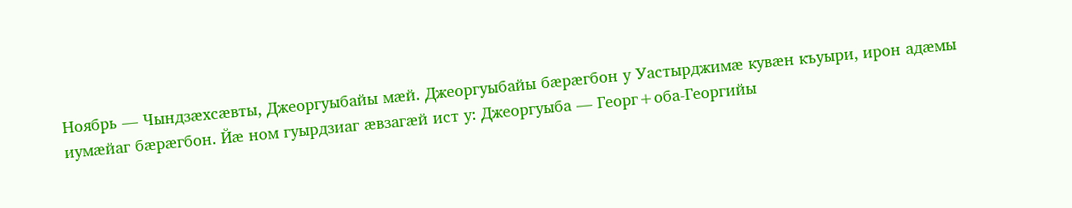Ноябрь — Чындзæхсæвты, Джеоргуыбайы мæй. Джеоргуыбайы бæрæгбон у Уастырджимæ кувæн къуыри, ирон адæмы иумæйаг бæрæгбон. Йæ ном гуырдзиаг æвзагæй ист у: Джеоргуыба — Георг+оба-Георгийы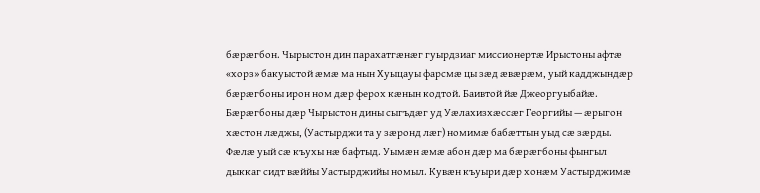бæрæгбон. Чырыстон дин парахатгæнæг гуырдзиаг миссионертæ Ирыстоны афтæ «хорз» бакуыстой æмæ ма нын Хуыцауы фарсмæ цы зæд æвæрæм, уый кадджындæр бæрæгбоны ирон ном дæр ферох кæнын кодтой. Баивтой йæ Джеоргуыбайæ. Бæрæгбоны дæр Чырыстон дины сыгъдæг уд Уæлахизхæссæг Георгийы — æрыгон хæстон лæджы, (Уастырджи та у зæронд лæг) номимæ бабæттын уыд сæ зæрды. Фæлæ уый сæ къухы нæ бафтыд. Уымæн æмæ абон дæр ма бæрæгбоны фынгыл дыккаг сидт вæййы Уастырджийы номыл. Кувæн къуыри дæр хонæм Уастырджимæ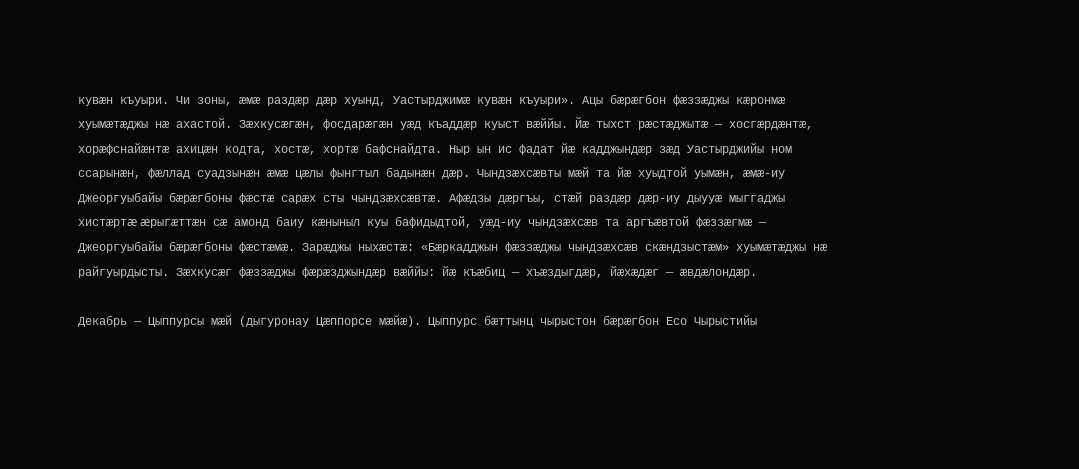кувæн къуыри. Чи зоны, æмæ раздæр дæр хуынд, Уастырджимæ кувæн къуыри». Ацы бæрæгбон фæззæджы кæронмæ хуымæтæджы нæ ахастой. Зæхкусæгæн, фосдарæгæн уæд къаддæр куыст вæййы. Йæ тыхст рæстæджытæ — хосгæрдæнтæ, хорæфснайæнтæ ахицæн кодта, хостæ, хортæ бафснайдта. Ныр ын ис фадат йæ кадджындæр зæд Уастырджийы ном ссарынæн, фæллад суадзынæн æмæ цæлы фынгтыл бадынæн дæр. Чындзæхсæвты мæй та йæ хуыдтой уымæн, æмæ-иу Джеоргуыбайы бæрæгбоны фæстæ сарæх сты чындзæхсæвтæ. Афæдзы дæргъы, стæй раздæр дæр-иу дыууæ мыггаджы хистæртæ æрыгæттæн сæ амонд баиу кæныныл куы бафидыдтой, уæд-иу чындзæхсæв та аргъæвтой фæззæгмæ — Джеоргуыбайы бæрæгбоны фæстæмæ. Зарæджы ныхæстæ: «Бæркадджын фæззæджы чындзæхсæв скæндзыстæм» хуымæтæджы нæ райгуырдысты. Зæхкусæг фæззæджы фæрæзджындæр вæййы: йæ къæбиц — хъæздыгдæр, йæхæдæг — æвдæлондæр.

Декабрь — Цыппурсы мæй (дыгуронау Цæппорсе мæйæ). Цыппурс бæттынц чырыстон бæрæгбон Есо Чырыстийы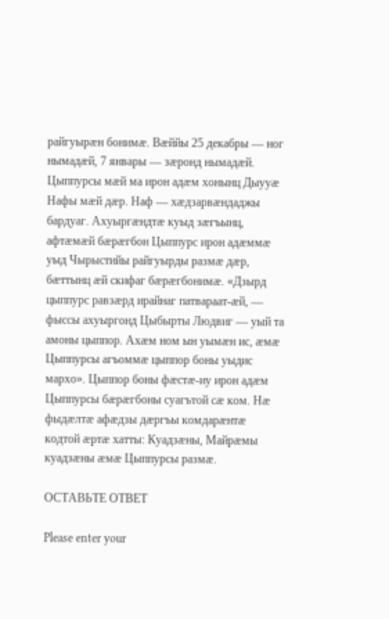райгуырæн бонимæ. Вæййы 25 декабры — ног нымадæй, 7 январы — зæронд нымадæй. Цыппурсы мæй ма ирон адæм хонынц Дыууæ Нафы мæй дæр. Наф — хæдзарвæндаджы бардуаг. Ахуыргæндтæ куыд зæгъынц, афтæмæй бæрæгбон Цыппурс ирон адæммæ уыд Чырыстийы райгуырды размæ дæр, бæттынц æй скифаг бæрæгбонимæ. «Дзырд цыппурс равзæрд ирайнаг патвараат-æй, — фыссы ахуыргонд Цыбырты Людвиг — уый та амоны цыппор. Ахæм ном ын уымæн ис, æмæ Цыппурсы агъоммæ цыппор боны уыдис мархо». Цыппор боны фæстæ-иу ирон адæм Цыппурсы бæрæгбоны суагътой сæ ком. Нæ фыдæлтæ афæдзы дæргъы комдарæнтæ кодтой æртæ хатты: Куадзæны, Майрæмы куадзæны æмæ Цыппурсы размæ.

ОСТАВЬТЕ ОТВЕТ

Please enter your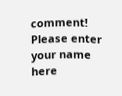comment!
Please enter your name here